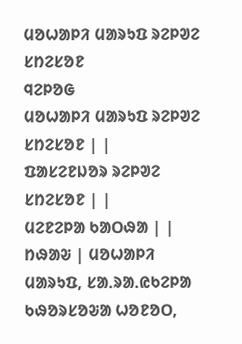ᱢᱚᱦᱟᱞᱤ ᱢᱟᱨᱩᱯ ᱨᱮᱞᱣᱮ ᱥᱴᱮᱥᱚᱱ
ᱧᱮᱞᱚᱜ
ᱢᱚᱦᱟᱞᱤ ᱢᱟᱨᱩᱯ ᱨᱮᱞᱣᱮ ᱥᱴᱮᱥᱚᱱ | |
ᱯᱟᱥᱮᱱᱡᱚᱨ ᱨᱮᱞᱣᱮ ᱥᱴᱮᱥᱚᱱ | |
ᱢᱮᱱᱮᱞᱟ ᱠᱟᱛᱷᱟ | |
ᱴᱷᱟᱶ | ᱢᱚᱦᱟᱞᱤ ᱢᱟᱨᱩᱯ, ᱥᱟᱹᱨᱟᱹᱭᱠᱮᱞᱟ ᱠᱷᱚᱨᱥᱚᱶᱟ ᱦᱚᱱᱚᱛ,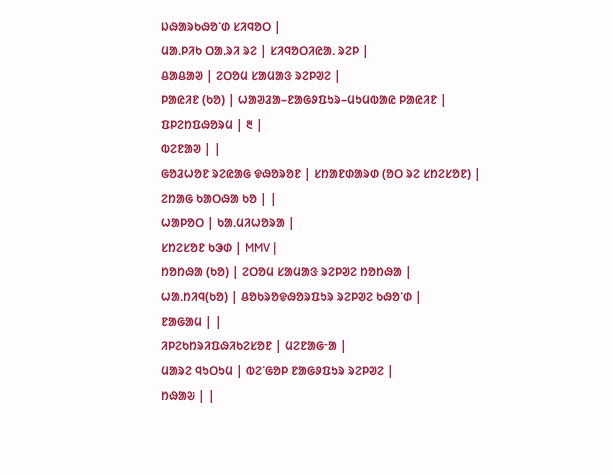ᱡᱷᱟᱨᱠᱷᱚᱸᱰ ᱥᱤᱧᱚᱛ |
ᱢᱟᱹᱞᱤᱠ ᱛᱟᱹᱨᱤ ᱨᱮ | ᱥᱤᱧᱚᱛᱤᱭᱟᱹ ᱨᱮᱞ |
ᱪᱟᱪᱟᱣ | ᱮᱛᱚᱢ ᱥᱟᱢᱟᱝ ᱨᱮᱞᱣᱮ |
ᱞᱟᱭᱤᱱ (ᱠᱚ) | ᱦᱟᱣᱲᱟ–ᱱᱟᱜᱽᱯᱩᱨ–ᱢᱩᱢᱵᱟᱭ ᱞᱟᱭᱤᱱ |
ᱯᱞᱮᱴᱯᱷᱚᱨᱢ | ᱓ |
ᱵᱮᱱᱟᱣ | |
ᱜᱚᱲᱦᱚᱱ ᱨᱮᱭᱟᱜ ᱫᱷᱚᱨᱚᱱ | ᱥᱴᱟᱱᱰᱟᱨᱰ (ᱚᱛ ᱨᱮ ᱥᱴᱮᱥᱚᱱ) |
ᱮᱴᱟᱜ ᱠᱟᱛᱷᱟ ᱠᱚ | |
ᱦᱟᱞᱚᱛ | ᱠᱟᱹᱢᱤᱦᱚᱨᱟ |
ᱥᱴᱮᱥᱚᱱ ᱠᱳᱰ | MMV |
ᱴᱚᱴᱷᱟ (ᱠᱚ) | ᱮᱛᱚᱢ ᱥᱟᱢᱟᱝ ᱨᱮᱞᱣᱮ ᱴᱚᱴᱷᱟ |
ᱦᱟᱹᱴᱤᱧ(ᱠᱚ) | ᱪᱚᱠᱨᱚᱫᱷᱚᱨᱯᱩᱨ ᱨᱮᱞᱣᱮ ᱠᱷᱚᱸᱰ |
ᱱᱟᱜᱟᱢ | |
ᱤᱞᱮᱠᱴᱨᱤᱯᱷᱤᱠᱮᱥᱚᱱ | ᱢᱮᱱᱟᱜᱼᱟ |
ᱢᱟᱨᱮ ᱧᱩᱛᱩᱢ | ᱵᱮᱸᱜᱚᱞ ᱱᱟᱜᱽᱯᱩᱨ ᱨᱮᱞᱣᱮ |
ᱴᱷᱟᱶ | |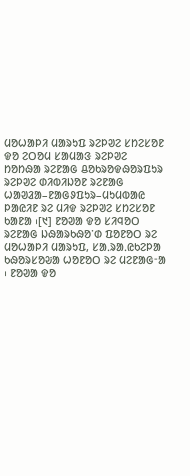ᱢᱚᱦᱟᱞᱤ ᱢᱟᱨᱩᱯ ᱨᱮᱞᱣᱮ ᱥᱴᱮᱥᱚᱱ ᱫᱚ ᱮᱛᱚᱢ ᱥᱟᱢᱟᱝ ᱨᱮᱞᱣᱮ ᱴᱚᱴᱷᱟ ᱨᱮᱱᱟᱜ ᱪᱚᱠᱨᱚᱫᱷᱚᱨᱯᱩᱨ ᱨᱮᱞᱣᱮ ᱰᱤᱵᱤᱡᱚᱱ ᱨᱮᱱᱟᱜ ᱦᱟᱣᱲᱟ–ᱱᱟᱜᱽᱯᱩᱨ–ᱢᱩᱢᱵᱟᱭ ᱞᱟᱭᱤᱱ ᱨᱮ ᱢᱤᱫ ᱨᱮᱞᱣᱮ ᱥᱴᱮᱥᱚᱱ ᱠᱟᱱᱟ ᱾[᱑] ᱱᱚᱣᱟ ᱫᱚ ᱥᱤᱧᱚᱛ ᱨᱮᱱᱟᱜ ᱡᱷᱟᱨᱠᱷᱚᱸᱰ ᱯᱚᱱᱚᱛ ᱨᱮ ᱢᱚᱦᱟᱞᱤ ᱢᱟᱨᱩᱯ, ᱥᱟᱹᱨᱟᱹᱭᱠᱮᱞᱟ ᱠᱷᱚᱨᱥᱚᱶᱟ ᱦᱚᱱᱚᱛ ᱨᱮ ᱢᱮᱱᱟᱜᱼᱟ ᱾ ᱱᱚᱣᱟ ᱫᱚ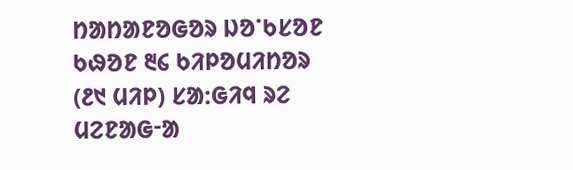ᱴᱟᱴᱟᱱᱚᱜᱚᱨ ᱡᱚᱸᱠᱥᱚᱱ ᱠᱷᱚᱱ ᱓᱔ ᱠᱤᱞᱚᱢᱤᱴᱚᱨ (᱒᱑ ᱢᱤᱞ) ᱥᱟᱺᱜᱤᱧ ᱨᱮ ᱢᱮᱱᱟᱜᱼᱟ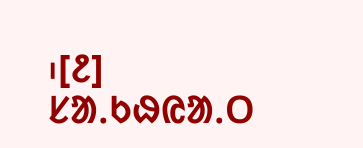᱾[᱒]
ᱥᱟᱹᱠᱷᱭᱟᱹᱛ